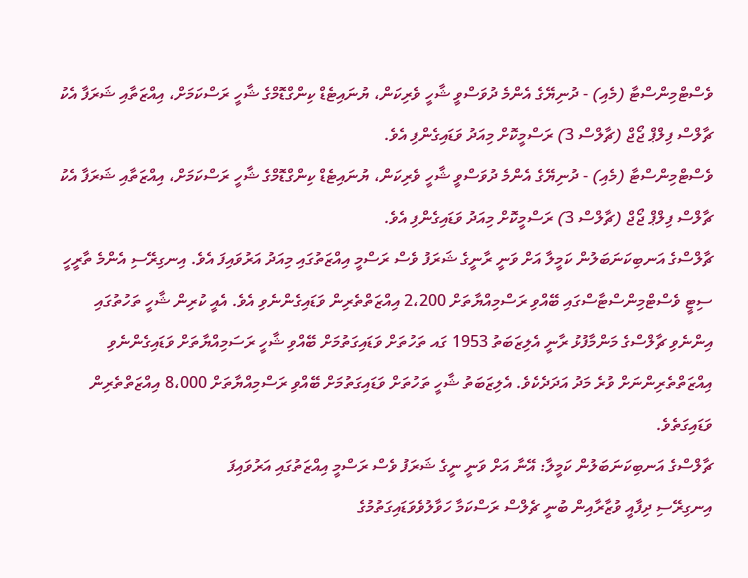ވެސްޓްމިންސްޓާ (މެއި) - ދުނިޔޭގެ އެންމެ ދުވަސްވީ ޝާހީ ވެރިކަން، ޔުނައިޓެޑް ކިންގްޑޮމްގެ ޝާހީ ރަސްކަމަށް، އިއްޒަތާއި ޝަރަފާ އެކު ޗާލްސް ފިލްޕް ޖޯޖް (ޗާލްސް 3) ރަސްމީކޮށް މިއަދު ވަޑައިގެންފި އެވެ.
ވެސްޓްމިންސްޓާ (މެއި) - ދުނިޔޭގެ އެންމެ ދުވަސްވީ ޝާހީ ވެރިކަން، ޔުނައިޓެޑް ކިންގްޑޮމްގެ ޝާހީ ރަސްކަމަށް، އިއްޒަތާއި ޝަރަފާ އެކު ޗާލްސް ފިލްޕް ޖޯޖް (ޗާލްސް 3) ރަސްމީކޮށް މިއަދު ވަޑައިގެންފި އެވެ.
ޗާލްސްގެ އަނބިކަނަބަލުން ކަމީލާ އަށް ވަނީ ރާނީގެ ޝަރަފު ވެސް ރަސްމީ އިއްޒަތުގައި މިއަދު އަރުވައިފަ އެވެ. އިނގިރޭސި އެންމެ ތާރީހީ ސިޓީ ވެސްޓްމިންސްޓާސްގައި ބޭއްވި ރަސްމިއްޔާތަށް 2،200 އިއްޒަތްތެރިން ވަޑައިގެންނެވި އެވެ. އެއީ ކުރިން ޝާހީ ތަހުތުގައި އިންނެވި ޗާލްސްގެ މަންމާފުޅު ރާނީ އެލިޒަބަތު 1953 ގައ ތަހުތަށް ވަޑައިގަތުމަށް ބޭއްވި ޝާހީ ރަސަމިއްޔާތަށް ވަޑައިގެންނެވި އިއްޒަތްތެރިންނަށް ވުރެ މަދު އަދަދެކެވެ. އެލިޒަބަތު ޝާހީ ތަހުތަށް ވަޑައިގަތުމަށް ބޭއްވި ރަސްމިއްޔާތަށް 8،000 އިއްޒަތްތެރިން ވަޑައިގަތެވެ.
ޗާލްސްގެ އަނބިކަނަބަލުން ކަމީލާ: އޭނާ އަށް ވަނީ ނީގެ ޝަރަފު ވެސް ރަސްމީ އިއްޒަތުގައި އަރުވައިފަ
އިނގިރޭސި ދިފާއީ ވުޒާރާއިން ބުނީ ޗެލްސް ރަސްކަމާ ހަވާލުވެވަޑައިގަތުމުގެ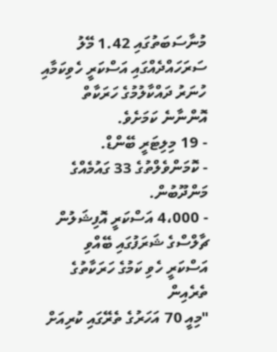މުނާސަބަތުގައި 1.42 މޭލު ސަރަހައްދެއްގައި އަސްކަރީ ހެވިކަމާއި ހުނަރު ދައްކާލުމުގެ ހަރަކާތް އޮންނާނެ ކަމަށެވެ.
- 19 މިލިޓަރީ ބޭންޑް.
- ކޮމަންވެލްތުގެ 33 ގައުމެއްގެ މަންދޫބުން.
- 4،000 އަސްކަރީ އޮފިޝަލުން
ޗާލްސްގެ ޝަރަފުގައި ބޭއްވި އަސްކަރީ ހެވި ކަމުގެ ހަރަކާތުގެ ތެރެއިން
"މިއީ 70 އަހަރުގެ ތެރޭގައި ކުރިއަށް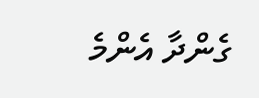ގެންދާ އެންމެ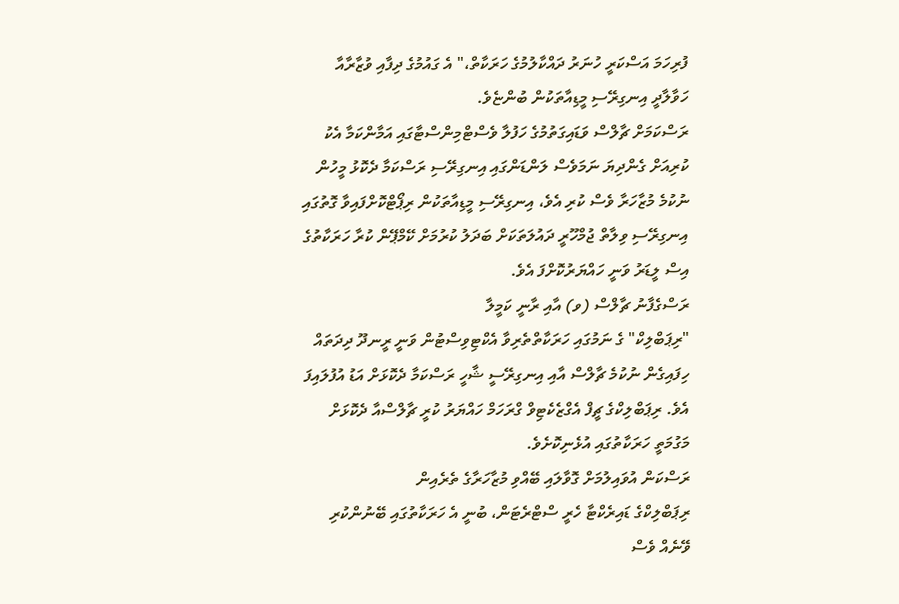ފުރިހަމަ އަސްކަރީ ހުނަރު ދައްކާލުމުގެ ހަރަކާތް،" އެ ގައުމުގެ ދިފާއި ވުޒާރާއާ ހަވާލާދީ އިނގިރޭސި މީޑިއާތަކުން ބުންޏެވެ.
ރަސްކަމަށް ޗާލްސް ވަޑައިގަތުމުގެ ހަފުލާ ވެސްޓްމިންސްޓާގައި އަމާންކަމާ އެކު ކުރިއަށް ގެންދިޔަ ނަމަވެސް ލަންޑަންގައި އިނގިރޭސި ރަސްކަމާ ދެކޮޅު މީހުން ނުކުމެ މުޒާހަރާ ވެސް ކުރި އެވެ، އިނގިރޭސި މީޑިއާތަކުން ރިޕޯޓްކޮށްފައިވާ ގޮތުގައި އިނގިރޭސި ވިލާތް ޖުމްހޫރީ ދައުލަތަކަށް ބަދަލު ކުރުމަށް ކޭމްޕޭން ކުރާ ހަރަކާތުގެ އިސް ލީޑަރު ވަނީ ހައްޔަރުކޮށްފަ އެވެ.
ރަސްގެފާނު ޗާލްސް (ވ) އާއި ރާނީ ކަމީލާ
"ރިޕަބްލިކް" ގެ ނަމުގައި ހަރަކާތްތެރިވާ އެކްޓިވިސްޓުން ވަނީ ރީނދޫ ދިދަތައް ހިފައިގެން ނުކުމެ ޗާލްސް އާއި އިނގިރޭސީ ޝާހީ ރަސްކަމާ ދެކޮޅަށް އަޑު އުފުލައިފަ އެވެ. ރިޕަބްލިކްގެ ޗީފް އެގްޒެކެޓިވް ގްރަހަމް ހައްޔަރު ކުރީ ޗާލްސްއާ ދެކޮޅަށް މަގުމަތީ ހަރަކާތުގައި އުޅެނިކޮށެވެ.
ރަސްކަން އުވައިލުމަށް ގޮވާލައި ބޭއްވި މުޒާހަރާގެ ތެރެއިން
ރިޕަބްލިކްގެ ޑައިރެކްޓާ ހެރީ ސްޓްރެޓަން، ބުނީ އެ ހަރަކާތުގައި ބޭނުންކުރި ވޭނެއް ވެސް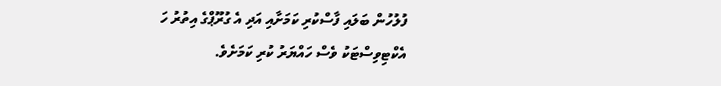ފުލުހުން ބަލައި ފާސްކުރި ކަމަށާއި އަދި އެ ގުރޫޕްގެ އިތުރު ހަ އެކްޓިވިސްޓަކު ވެސް ހައްޔަރު ކުރި ކަމަށެވެ.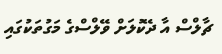ޗާލްސް އާ ދެކޮލަށް ވޭލްސްގެ މަގުތަކުގައި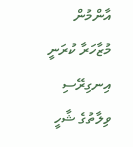އާންމުން މުޒާހަރާ ކުރަނީ
އިނގިރޭސި ވިލާތުގެ ޝާހީ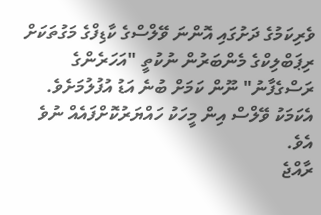ވެރިކަމުގެ ދަށުގައި އޮންނަ ވޭލްސްގެ ކާޑިފްގެ މަގުތަކަށް ރިޕަބްލިކްގެ މެންބަރުން ނުކުތީ "އަހަރެންގެ ރަސްގެފާނު" ނޫން ކަމަށް ބުނެ އަޑު އުފުލުމަށެވެ. އެކަމަކު ވޭލްސް އިން މީހަކު ހައްޔަރުކޮށްފައެއް ނުވެ އެވެ.
ރާއްޖެ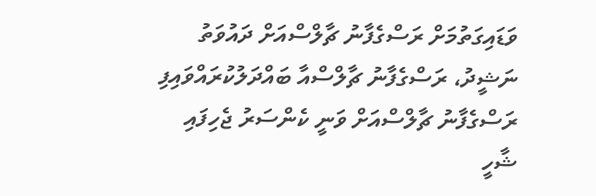ވަޑައިގަތުމަށް ރަސްގެފާނު ޗާލްސްއަށް ދައުވަތު
ނަޝީދު، ރަސްގެފާނު ޗާލްސްއާ ބައްދަލުކުރައްވައިފި
ރަސްގެފާނު ޗާލްސްއަށް ވަނީ ކެންސަރު ޖެހިފައި
ޝާހީ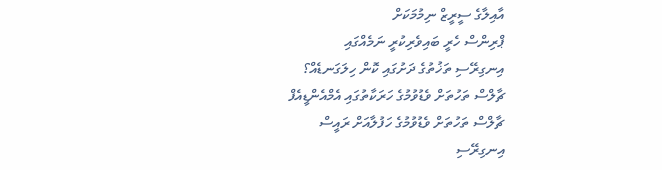އާއިލާގެ ސީރީޒް ނިމުމަކަށް
ޕްރިންސް ހެރީ ބައިވެރިކުރީ ނަމެއްގައި
އިނގިރޭސި ތަޚުތުގެ ދަށުގައި ކޮން ހިލަގަނޑެއް؟
ޗާލްސް ތަހުތަށް ވެޑުވުމުގެ ހަރަކާތުގައި އެމްއެންޑީއެފް
ޗާލްސް ތަހުތަށް ވެޑުވުމުގެ ހަފުލާއަށް ރައީސް
އިނގިރޭސި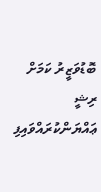ބޮޑުވަޒީރު ކަމަށް ރިޝީ ޢައްޔަންކުރައްވައިފި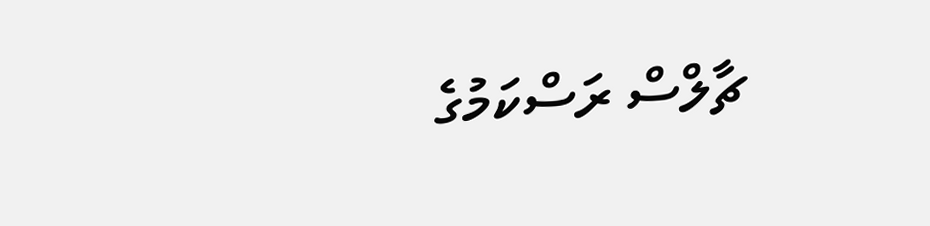ޗާލްސް ރަސްކަމުގެ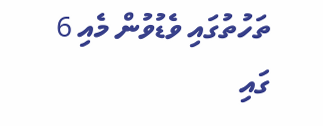ތަހުތުގައި ވެޑުވުން މެއި 6 ގައި